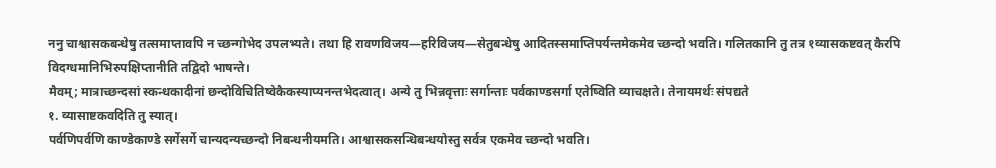ननु चाश्वासकबन्धेषु तत्समाप्तावपि न च्छन्गोभेद उपलभ्यते। तथा हि रावणविजय—हरिविजय—सेतुबन्धेषु आदितस्समाप्तिपर्यन्तमेकमेव च्छन्दो भवति। गलितकानि तु तत्र १व्यासकष्टवत् कैरपि विदग्धमानिभिरुपक्षिप्तानीति तद्विदो भाषन्ते।
मैवम्; मात्राच्छन्दसां स्कन्धकादीनां छन्दोविचितिष्वेकैकस्याप्यनन्तभेदत्वात्। अन्ये तु भिन्नवृत्ताः सर्गान्ताः पर्वकाण्डसर्गा एतेष्विति व्याचक्षते। तेनायमर्थः संपद्यते
१. व्यासाष्टकवदिति तु स्यात्।
पर्वणिपर्वणि काण्डेकाण्डे सर्गेसर्गे चान्यदन्यच्छन्दो निबन्धनीयमति। आश्वासकसन्धिबन्धयोस्तु सर्वत्र एकमेव च्छन्दो भवति।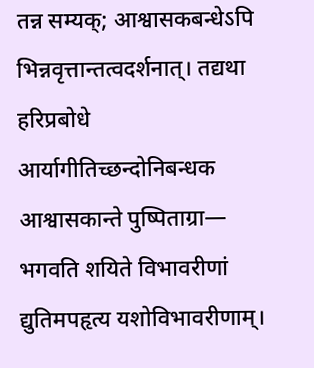तन्न सम्यक्; आश्वासकबन्धेऽपि भिन्नवृत्तान्तत्वदर्शनात्। तद्यथा हरिप्रबोधे आर्यागीतिच्छन्दोनिबन्धक आश्वासकान्ते पुष्पिताग्रा—
भगवति शयिते विभावरीणां द्युतिमपहृत्य यशोविभावरीणाम्।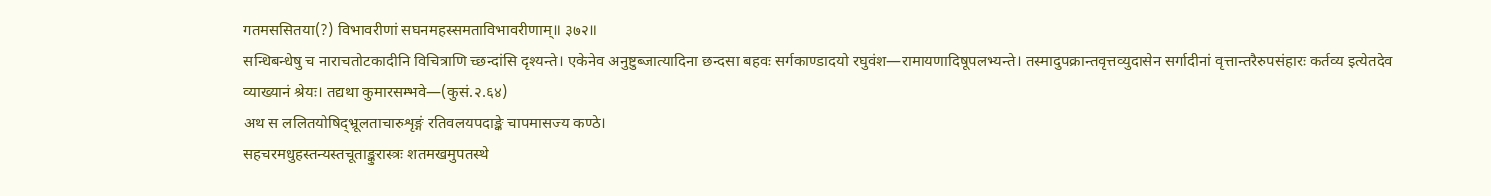गतमससितया(?) विभावरीणां सघनमहस्समताविभावरीणाम्॥ ३७२॥
सन्धिबन्धेषु च नाराचतोटकादीनि विचित्राणि च्छन्दांसि दृश्यन्ते। एकेनेव अनुष्टुब्जात्यादिना छन्दसा बहवः सर्गकाण्डादयो रघुवंश—रामायणादिषूपलभ्यन्ते। तस्मादुपक्रान्तवृत्तव्युदासेन सर्गादीनां वृत्तान्तरैरुपसंहारः कर्तव्य इत्येतदेव व्याख्यानं श्रेयः। तद्यथा कुमारसम्भवे—(कुसं.२.६४)
अथ स ललितयोषिद्भ्रूलताचारुशृङ्गं रतिवलयपदाङ्के चापमासज्य कण्ठे।
सहचरमधुहस्तन्यस्तचूताङ्कुरास्त्रः शतमखमुपतस्थे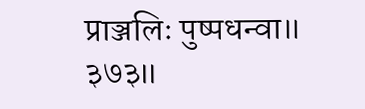प्राञ्जलिः पुष्पधन्वा॥ ३७३॥